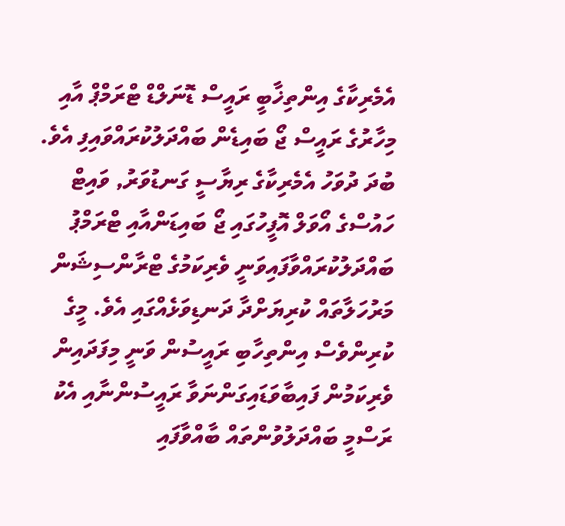އެމެރިކާގެ އިންތިޚާބީ ރައީސް ޑޮނަލްޑް ޓްރަމްޕް އާއި މިހާރުގެ ރައީސް ޖޯ ބައިޑެން ބައްދަލުކުރައްވައިފި އެވެ.
ބުދަ ދުވަހު އެމެރިކާގެ ރިޔާސީ ގަނޑުވަރު, ވައިޓް ހައުސްގެ އޯވަލް އޮފީހުގައި ޖޯ ބައިޑަންއާއި ޓްރަމްޕު ބައްދަލުކުރައްވާފައިވަނީ ވެރިކަމުގެ ޓްރާންސިޝަން މަރުހަލާތައް ކުރިޔަށްދާ ދަނޑިވަޅެއްގައި އެވެ. މީގެ ކުރިންވެސް އިންތިހާބި ރައީސުން ވަނީ މިފަދައިން ވެރިކަމުން ފައިބާވަޑައިގަންނަވާ ރައީސުންނާއި އެކު ރަސްމީ ބައްދަލުވުންތައް ބާއްވާފައި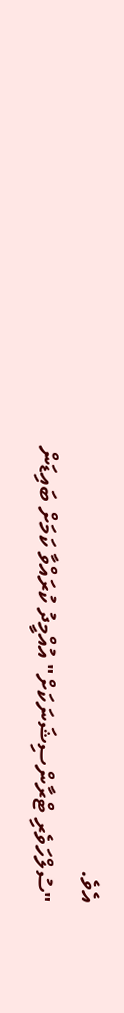އެވެ.
"ސުލްހަވެރި ޓްރާންސިޝަނަކަށް" އުއްމީދު ކުރައްވާ ކަމަށް ބައިޑަން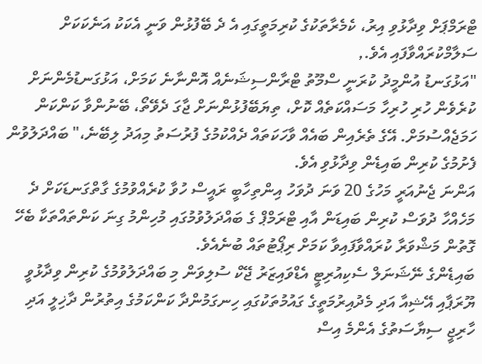ޓްރަމްޕަށް ވިދާޅުވި އިރު، ކެމެރާތަކުގެ ކުރިމަތީގައި އެ ދެ ބޭފުޅުން ވަނީ އެކަކު އަނެކަކަށް ސަލާމްކުރައްވާފައި އެވެ.,
"އަޅުގަނޑު އުންމީދު ކުރަނީ ސްމޫތު ޓްރާންސިޝަނެއް އޮންނާނެ ކަމަށް، އަޅުގަނޑުމެންނަށް ކުރެވެން ހުރި ހުރިހާ މަސައްކަތެއް ކޮށް، ތިޔަބޭފުޅުންނަށް ޖާގަ ދެވޭތޯ، ބޭނުންވާ ކަންކަން ހަމަޖެއްސުމަށް. އޭގެ ތެރެއިން ބައެއް ވާހަކަތައް ދެއްކުމުގެ ފުރުސަތު މިއަދު ލިބޭނެ،" ބައްދަލުވުން ފެށުމުގެ ކުރިން ބައިޑެން ވިދާޅުވި އެވެ.
އަންނަ ޖެނުއަރީ މަހުގެ 20 ވަނަ ދުވަހު އިންތިހާބީ ރައީސް ހުވާ ކުރެއްވުމުގެ ގާތްގަނޑަކަށް ދެ މަހެއްހާ ދުވަސް ކުރިން ބައިޑަން އާއި ޓްރަމްޕް ގެ ބައްދަލުވުމުގައި މުހިންމު ގިނަ ކަންތައްތަކާ ބެހޭ ގޮތުން މަޝްވަރާ ކުރައްވާފައިވާ ކަމަށް ރިޕޯޓުތައް ބުނެއެވެ.
ބައިޑެންގެ ނޭޝަނަލް ސެކިއުރިޓީ އެޑްވައިޒަރު ޖޭކް ސުލިވަން މި ބައްދަލުވުމުގެ ކުރިން ވިދާޅުވީ ޔޫރަޕާއި އޭޝިއާ އަދި މެދުއިރުމަތީގެ ގައުމުތަކުގައި ހިނގަމުންދާ ކަންކަމުގެ އިތުރުން ދާޚިލީ އަދި ހާރިޖީ ސިޔާސަތުގެ އެންމެ އިސް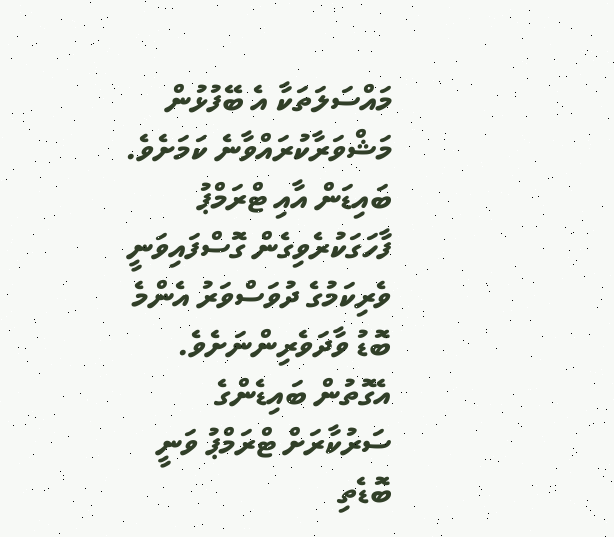މައްސަލަތަކާ އެ ބޭފުޅުން މަޝްވަރާކުރައްވާނެ ކަމަށެވެ.
ބައިޑަން އާއި ޓްރަމްޕު ފާހަގަކުރެވިގެން ގޮސްފައިވަނީ ވެރިކަމުގެ ދުވަސްވަރު އެންމެ ބޮޑު ވާދަވެރިންނަށެވެ. އެގޮތުން ބައިޑެންގެ ސަރުކާރަށް ޓްރަމްޕު ވަނީ ބޮޑެތި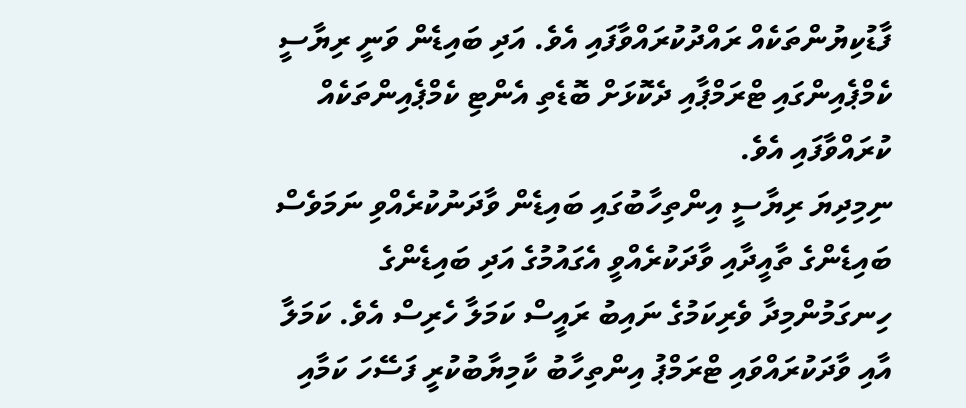ފާޑުކިޔުންތަކެއް ރައްދުކުރައްވާފައި އެވެ. އަދި ބައިޑެން ވަނީ ރިޔާސީ ކެމްޕެއިންގައި ޓްރަމްޕާއި ދެކޮޅަށް ބޮޑެތި އެންޓި ކެމްޕެއިންތަކެއް ކުރައްވާފައި އެވެ.
ނިމިދިޔަ ރިޔާސީ އިންތިހާބުގައި ބައިޑެން ވާދަނުކުރެއްވި ނަމަވެސް ބައިޑެންގެ ތާއީދާއި ވާދަކުރެއްވީ އެގައުމުގެ އަދި ބައިޑެންގެ ހިނގަމުންމިދާ ވެރިކަމުގެ ނައިބު ރައީސް ކަމަލާ ހެރިސް އެވެ. ކަމަލާ އާއި ވާދަކުރައްވައި ޓްރަމްޕު އިންތިހާބު ކާމިޔާބުކުރީ ފަސޭހަ ކަމާއި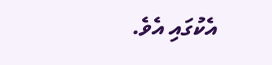އެކުގައި އެވެ.